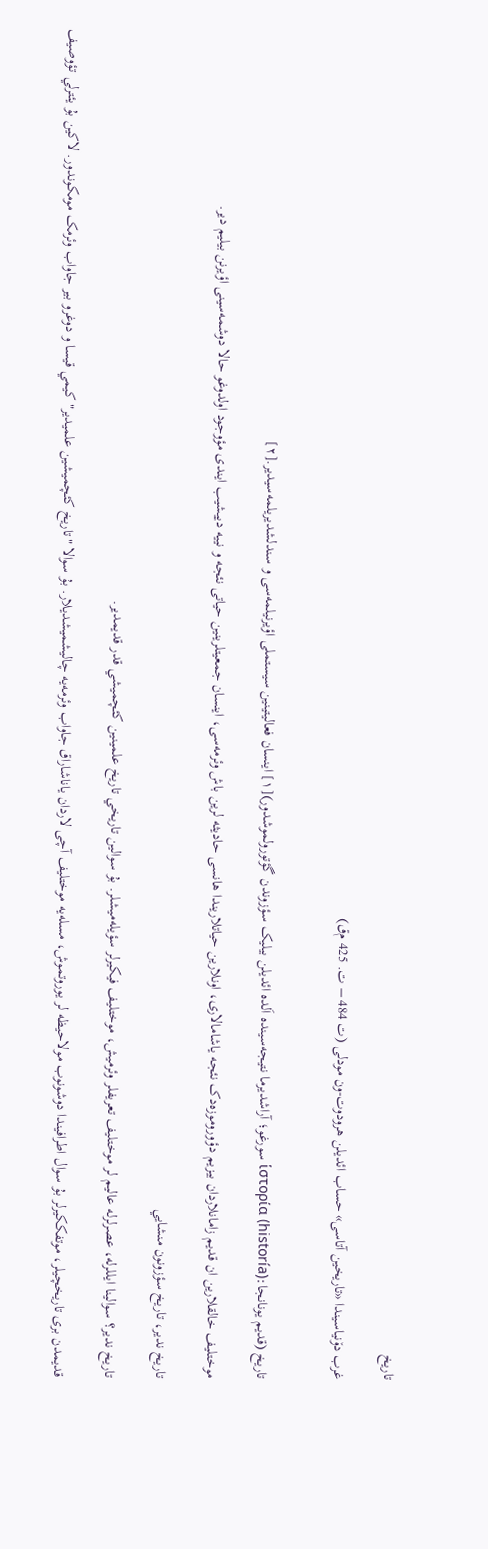تاریخ

غرب دۆنیاسیندا «تاریخین آتاسی» حساب ائدیلن هرودوت-ون مودلی (ت 484 – ت. 425 م‌ق)


تاریخ (قدیم یونانجا:ἱστορία (historía) سورغو؛ آراشدیرما نتیجه‌سینده اَلده ائدیلن بیلیک سؤزوندن گؤتورولموشدور)[۱] اینسان فعالیتینین سیستملی اؤیرنیلمه‌سی و سندلشدیریلمه‌سیدیر.[۲]

موختلیف خالقلارین ان قدیم زامانلاردان بیزیم دؤوروموزه‌دک نئجه یاشامالاری، اونلارین حیاتلاریندا هانسی حادیثه لرین باش وئرمه‌سی، اینسان جمعیتلرینین حیاتی نئجه و نییه دییشیب ایندی مؤوجود اولدوغو حالا دوشمه‌سینی اؤیرنن بیلیم دیر.

تاريخ ندير، تاريخ سؤزونون منشايي

تاريخ ندير؟ سوالينا ايللرله، عصرلرله عالیم لر موختليف تعريفلر وئرميش، موختليف فيکيرلر سؤيله‌ميشلر. بۇ سوالين تاريخي تاريخ علمينين کئچميشي قدر قديمدير.

قديمدن بری تاريخچيلر، موتفککيرلر بۇ سوال اطرافيندا دوشونوب مولاحيظه لر يوروتموش، مسله‌يه موختليف آچی لاردان ياناشاراق جاواب وئرمه‌يه چاليشميشديلار. بۇ سوالا "تاريخ کئچميشين علميدير" کيمي قيسا و دوغرو بير جاواب وئرمک مومکوندور. لاکين بۇ يئترلي تؤوصيف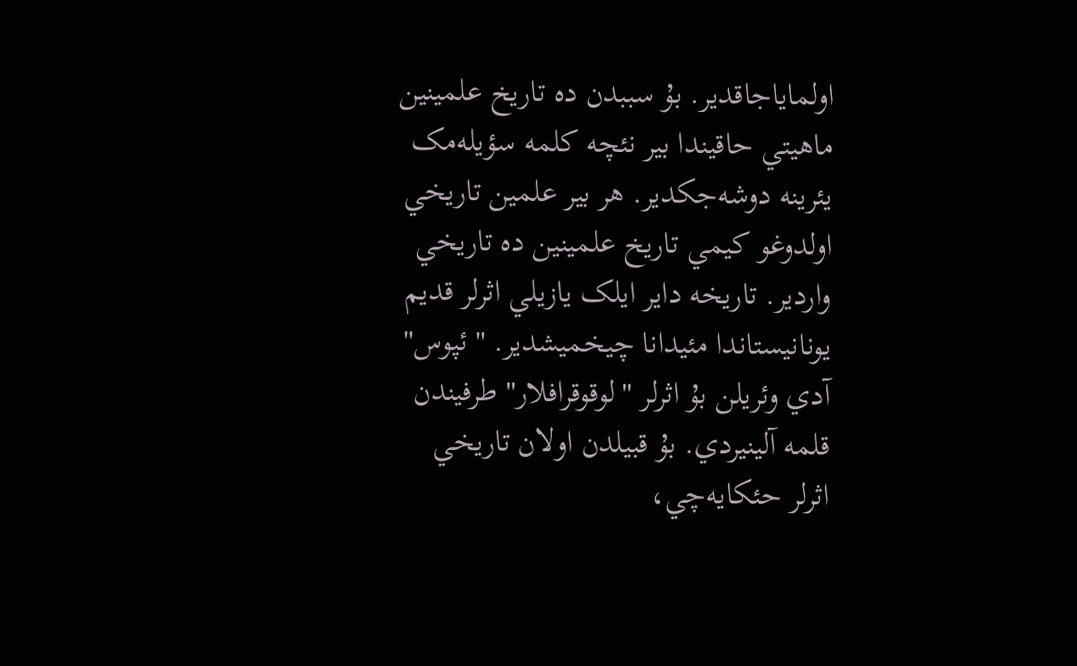اولماياجاقدير. بۇ سببدن ده تاريخ علمينين ماهيتي حاقيندا بير نئچه کلمه سؤيله‌مک يئرينه دوشه‌جکدير. هر بير علمين تاريخي اولدوغو کيمي تاريخ علمينين ده تاريخي واردير. تاريخه داير ايلک يازيلي اثرلر قديم يونانيستاندا مئيدانا چيخميشدير. "ئپوس" آدي وئريلن بۇ اثرلر "لوقوقرافلار" طرفيندن قلمه آلينيردي. بۇ قبيلدن اولان تاريخي اثرلر حئکايه‌چي،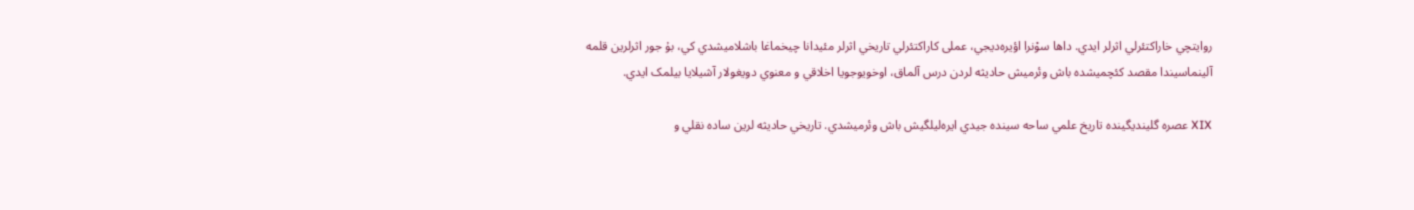روايتچي خاراکتئرلي اثرلر ايدي. داها سوْنرا اؤيره‌ديجي، عملی کاراکتئرلي تاريخي اثرلر مئيدانا چيخماغا باشلاميشدي کي، بۇ جور اثرلرين قلمه آلينماسيندا مقصد کئچميشده باش وئرميش حاديثه لردن درس آلماق، اوخويوجويا اخلاقي و معنوي دويغولار آشيلايا بيلمک ايدي.

XIX عصره گلينديگينده تاريخ علمي ساحه سينده جيدي ايره‌ليلگيش باش وئرميشدي. تاريخي حاديثه لرين ساده نقلي و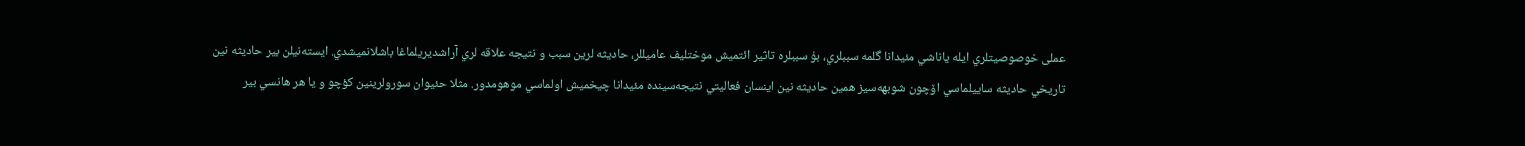عملی خوصوصيتلري ايله ياناشي مئيدانا گلمه سببلري، بۇ سببلره تاثير ائتميش موختليف عاميللر، حاديثه لرين سبب و نتيجه علاقه لري آراشديريلماغا باشلانميشدي. ايسته‌نيلن بير حاديثه نين تاريخي حاديثه ساييلماسي اۆچون شوبهه‌سيز همين حاديثه نين اينسان فعاليتي نتيجه‌سينده مئيدانا چيخميش اولماسي موهومدور. مثلا حئيوان سورولرينين کؤچو و يا هر هانسي بير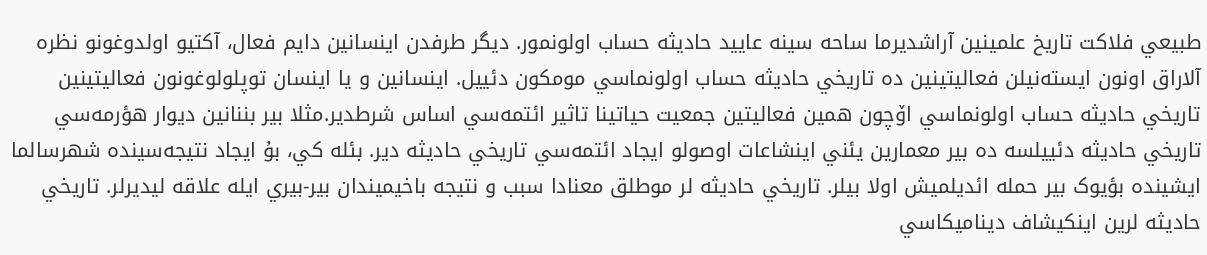طبيعي فلاکت تاريخ علمينين آراشديرما ساحه سينه عاييد حاديثه حساب اولونمور. ديگر طرفدن اينسانين دايم فعال، آکتيو اولدوغونو نظره آلاراق اونون ايسته‌نيلن فعاليتينين ده تاريخي حاديثه حساب اولونماسي مومکون دئييل. اينسانين و يا اينسان توپلولوغونون فعاليتينين تاريخي حاديثه حساب اولونماسي اۆچون همين فعاليتين جمعيت حياتينا تاثير ائتمه‌سي اساس شرطدير.مثلا بير بننانين ديوار هؤرمه‌سي تاريخي حاديثه دئييلسه ده بير معمارين يئني اينشاعات اوصولو ايجاد ائتمه‌سي تاريخي حاديثه دير. بئله کي، بۇ ايجاد نتيجه‌سينده شهرسالما ايشينده بؤيوک بير حمله ائديلميش اولا بيلر. تاريخي حاديثه لر موطلق معنادا سبب و نتيجه باخيميندان بير-بيري ايله علاقه ليديرلر. تاريخي حاديثه لرين اينکيشاف ديناميکاسي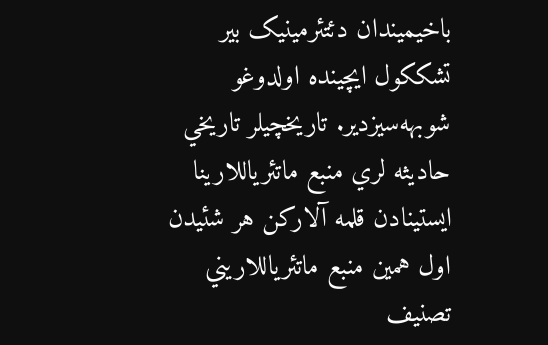باخيميندان دئتئرمينيک بير تشککول ايچينده اولدوغو شوبهه‌سيزدير. تاريخچيلر تاريخي حاديثه لري منبع ماتئرياللارينا ايستينادن قلمه آلارکن هر شئيدن اول همين منبع ماتئرياللاريني تصنيف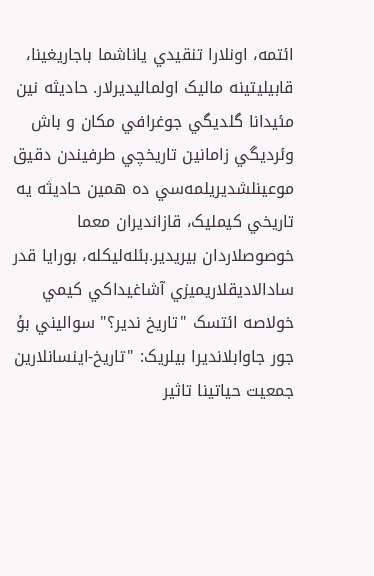ائتمه، اونلارا تنقيدي ياناشما باجاريغينا، قابيليتينه ماليک اولماليديرلار. حاديثه نين مئيدانا گلديگي جوغرافي مکان و باش وئرديگي زامانين تاريخچي طرفيندن دقيق موعينلشديريلمه‌سي ده همين حاديثه يه تاريخي کيمليک، قازانديران معما خوصوصلاردان بيريدير.بئله‌ليکله، بورايا قدر سادالاديقلاريميزي آشاغيداکي کيمي خولاصه ائتسک "تاريخ ندير؟" سواليني بۇ جور جاوابلانديرا بيلريک: "تاريخ-اينسانلارين جمعيت حياتينا تاثير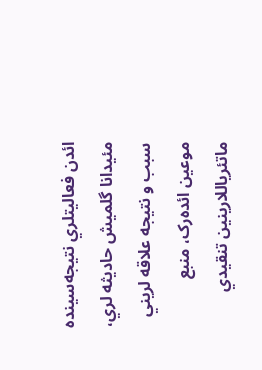ائدن فعاليتلري نتيجه‌سينده مئيدانا گلميش حاديثه لري، سبب و نتيجه علاقه لريني موعين ائده‌رک، منبع ماتئرياللارينين تنقيدي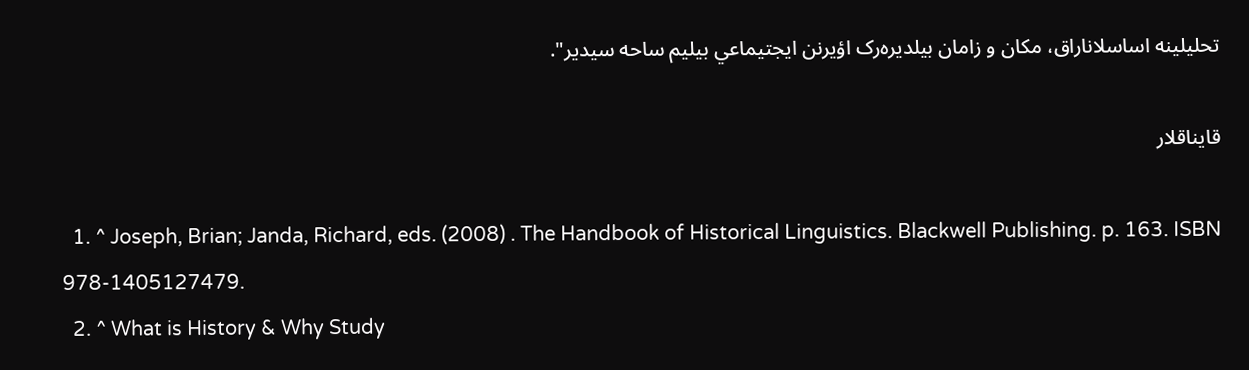تحليلينه اساسلاناراق، مکان و زامان بيلديره‌رک اؤيرنن ايجتيماعي بیلیم ساحه سيدير".

قایناقلار

  1. ^ Joseph, Brian; Janda, Richard, eds. (2008) . The Handbook of Historical Linguistics. Blackwell Publishing. p. 163. ISBN 978-1405127479.
  2. ^ What is History & Why Study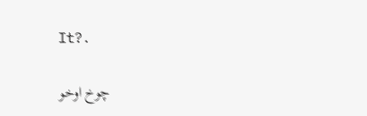It?.

چوخ اوخو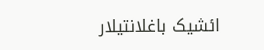ائشیک باغلانتیلار